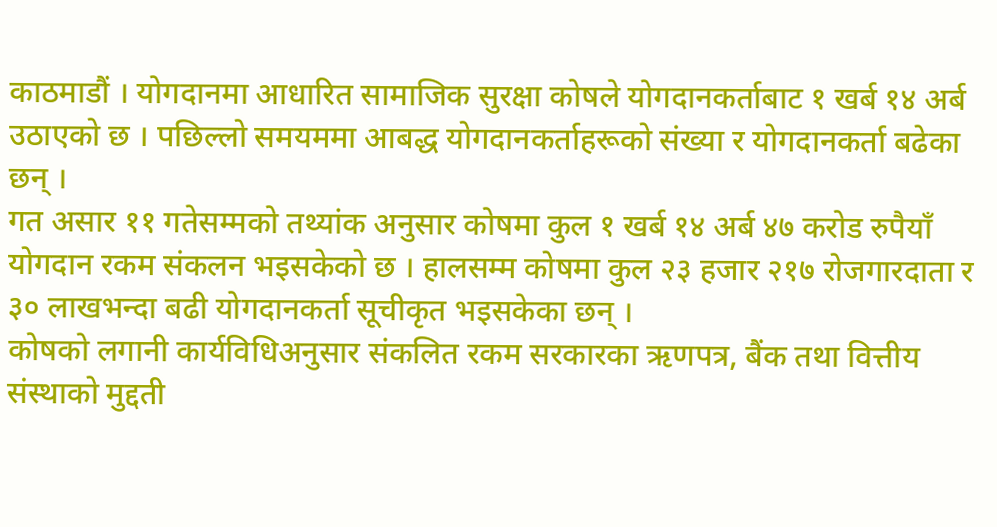काठमाडौं । योगदानमा आधारित सामाजिक सुरक्षा कोषले योगदानकर्ताबाट १ खर्ब १४ अर्ब उठाएको छ । पछिल्लो समयममा आबद्ध योगदानकर्ताहरूको संख्या र योगदानकर्ता बढेका छन् ।
गत असार ११ गतेसम्मको तथ्यांक अनुसार कोषमा कुल १ खर्ब १४ अर्ब ४७ करोड रुपैयाँ योगदान रकम संकलन भइसकेको छ । हालसम्म कोषमा कुल २३ हजार २१७ रोजगारदाता र ३० लाखभन्दा बढी योगदानकर्ता सूचीकृत भइसकेका छन् ।
कोषको लगानी कार्यविधिअनुसार संकलित रकम सरकारका ऋणपत्र, बैंक तथा वित्तीय संस्थाको मुद्दती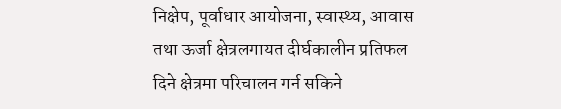निक्षेप, पूर्वाधार आयोजना, स्वास्थ्य, आवास तथा ऊर्जा क्षेत्रलगायत दीर्घकालीन प्रतिफल दिने क्षेत्रमा परिचालन गर्न सकिने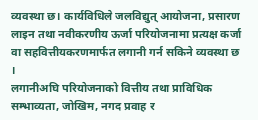व्यवस्था छ। कार्यविधिले जलविद्युत् आयोजना, प्रसारण लाइन तथा नवीकरणीय ऊर्जा परियोजनामा प्रत्यक्ष कर्जा वा सहवित्तीयकरणमार्फत लगानी गर्न सकिने व्यवस्था छ ।
लगानीअघि परियोजनाको वित्तीय तथा प्राविधिक सम्भाव्यता, जोखिम, नगद प्रवाह र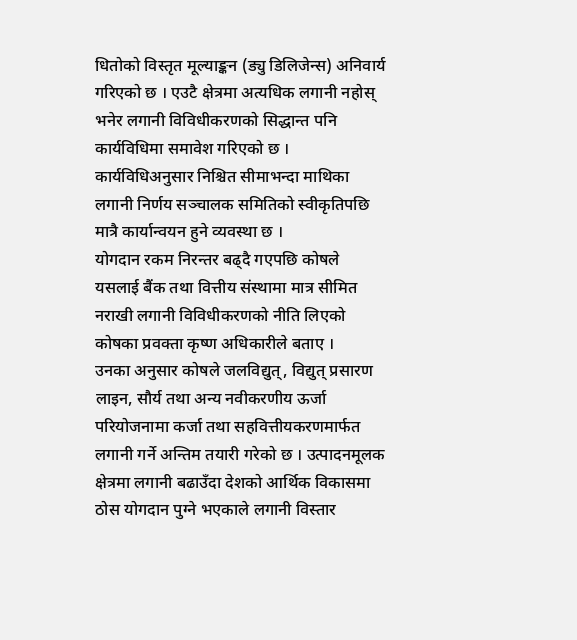धितोको विस्तृत मूल्याङ्कन (ड्यु डिलिजेन्स) अनिवार्य गरिएको छ । एउटै क्षेत्रमा अत्यधिक लगानी नहोस् भनेर लगानी विविधीकरणको सिद्धान्त पनि कार्यविधिमा समावेश गरिएको छ ।
कार्यविधिअनुसार निश्चित सीमाभन्दा माथिका लगानी निर्णय सञ्चालक समितिको स्वीकृतिपछि मात्रै कार्यान्वयन हुने व्यवस्था छ ।
योगदान रकम निरन्तर बढ्दै गएपछि कोषले यसलाई बैंक तथा वित्तीय संस्थामा मात्र सीमित नराखी लगानी विविधीकरणको नीति लिएको कोषका प्रवक्ता कृष्ण अधिकारीले बताए ।
उनका अनुसार कोषले जलविद्युत्, विद्युत् प्रसारण लाइन, सौर्य तथा अन्य नवीकरणीय ऊर्जा परियोजनामा कर्जा तथा सहवित्तीयकरणमार्फत लगानी गर्ने अन्तिम तयारी गरेको छ । उत्पादनमूलक क्षेत्रमा लगानी बढाउँदा देशको आर्थिक विकासमा ठोस योगदान पुग्ने भएकाले लगानी विस्तार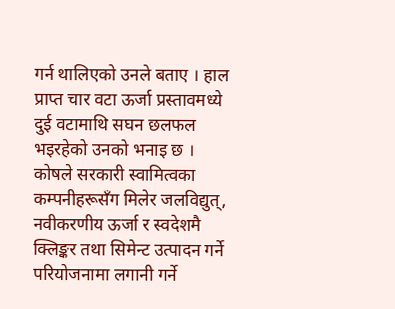गर्न थालिएको उनले बताए । हाल प्राप्त चार वटा ऊर्जा प्रस्तावमध्ये दुई वटामाथि सघन छलफल भइरहेको उनको भनाइ छ । कोषले सरकारी स्वामित्वका कम्पनीहरूसँग मिलेर जलविद्युत्, नवीकरणीय ऊर्जा र स्वदेशमै क्लिङ्कर तथा सिमेन्ट उत्पादन गर्ने परियोजनामा लगानी गर्ने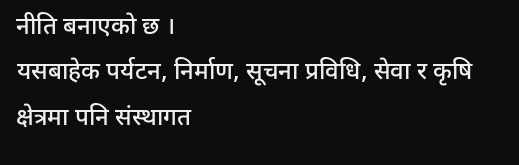नीति बनाएको छ ।
यसबाहेक पर्यटन, निर्माण, सूचना प्रविधि, सेवा र कृषि क्षेत्रमा पनि संस्थागत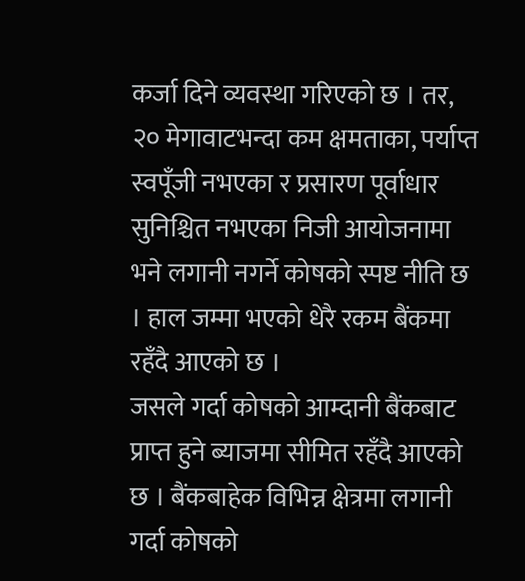कर्जा दिने व्यवस्था गरिएको छ । तर, २० मेगावाटभन्दा कम क्षमताका, पर्याप्त स्वपूँजी नभएका र प्रसारण पूर्वाधार सुनिश्चित नभएका निजी आयोजनामा भने लगानी नगर्ने कोषको स्पष्ट नीति छ । हाल जम्मा भएको धेरै रकम बैंकमा रहँदै आएको छ ।
जसले गर्दा कोषको आम्दानी बैंकबाट प्राप्त हुने ब्याजमा सीमित रहँदै आएको छ । बैंकबाहेक विभिन्न क्षेत्रमा लगानी गर्दा कोषको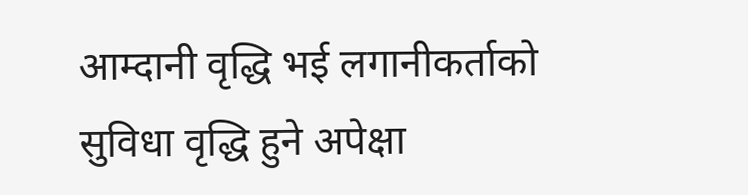आम्दानी वृद्धि भई लगानीकर्ताको सुविधा वृद्धि हुने अपेक्षा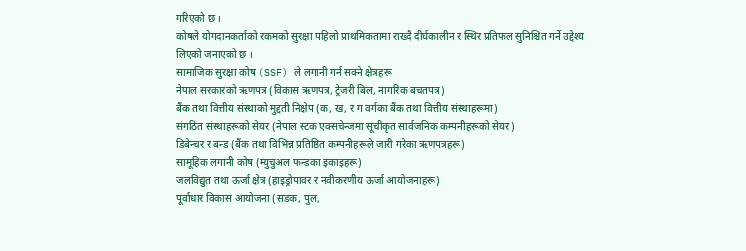गरिएको छ ।
कोषले योगदानकर्ताको रकमको सुरक्षा पहिलो प्राथमिकतामा राख्दै दीर्घकालीन र स्थिर प्रतिफल सुनिश्चित गर्ने उद्देश्य लिएको जनाएको छ ।
सामाजिक सुरक्षा कोष (SSF) ले लगानी गर्न सक्ने क्षेत्रहरू
नेपाल सरकारको ऋणपत्र (विकास ऋणपत्र, ट्रेजरी बिल, नागरिक बचतपत्र)
बैंक तथा वित्तीय संस्थाको मुद्दती निक्षेप (क, ख, र ग वर्गका बैंक तथा वित्तीय संस्थाहरूमा)
संगठित संस्थाहरूको सेयर (नेपाल स्टक एक्सचेन्जमा सूचीकृत सार्वजनिक कम्पनीहरूको सेयर)
डिबेन्चर र बन्ड (बैंक तथा विभिन्न प्रतिष्ठित कम्पनीहरूले जारी गरेका ऋणपत्रहरू)
सामूहिक लगानी कोष (म्युचुअल फन्डका इकाइहरू)
जलविद्युत तथा ऊर्जा क्षेत्र (हाइड्रोपावर र नवीकरणीय ऊर्जा आयोजनाहरू)
पूर्वाधार विकास आयोजना (सडक, पुल,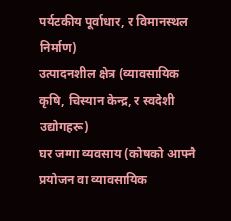पर्यटकीय पूर्वाधार, र विमानस्थल निर्माण)
उत्पादनशील क्षेत्र (व्यावसायिक कृषि, चिस्यान केन्द्र, र स्वदेशी उद्योगहरू)
घर जग्गा व्यवसाय (कोषको आफ्नै प्रयोजन वा व्यावसायिक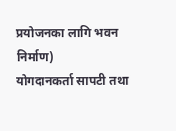प्रयोजनका लागि भवन निर्माण)
योगदानकर्ता सापटी तथा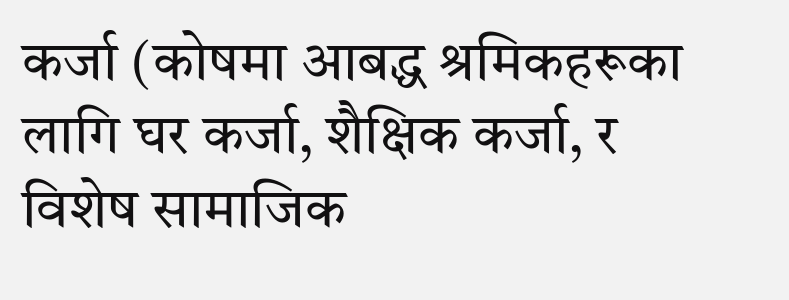कर्जा (कोषमा आबद्ध श्रमिकहरूका लागि घर कर्जा, शैक्षिक कर्जा, र विशेष सामाजिक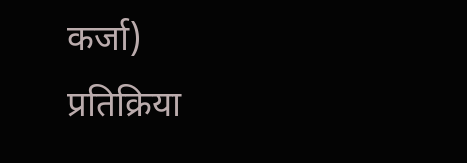कर्जा)
प्रतिक्रिया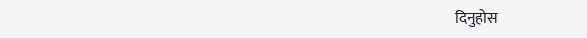दिनुहोस